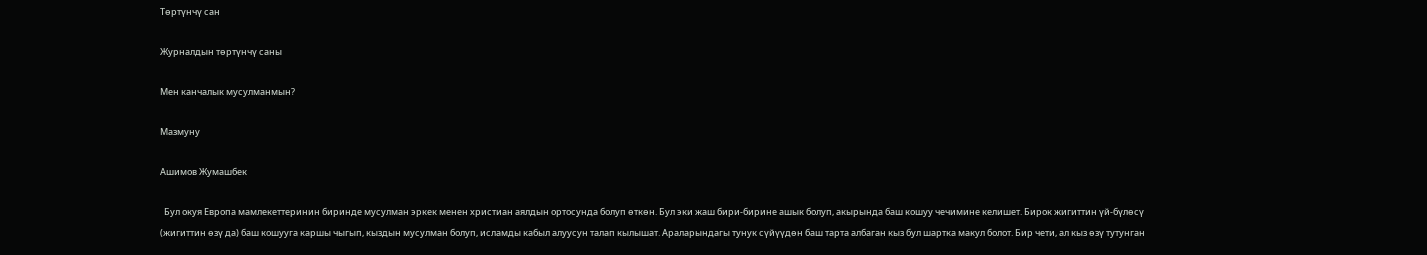Төртүнчү сан

Журналдын төртүнчү саны

Мен канчалык мусулманмын?

Мазмуну

Ашимов Жумашбек

  Бул окуя Европа мамлекеттеринин биринде мусулман эркек менен христиан аялдын ортосунда болуп өткөн. Бул эки жаш бири-бирине ашык болуп, акырында баш кошуу чечимине келишет. Бирок жигиттин үй-бүлөсү (жигиттин өзү да) баш кошууга каршы чыгып, кыздын мусулман болуп, исламды кабыл алуусун талап кылышат. Араларындагы тунук сүйүүдөн баш тарта албаган кыз бул шартка макул болот. Бир чети, ал кыз өзү тутунган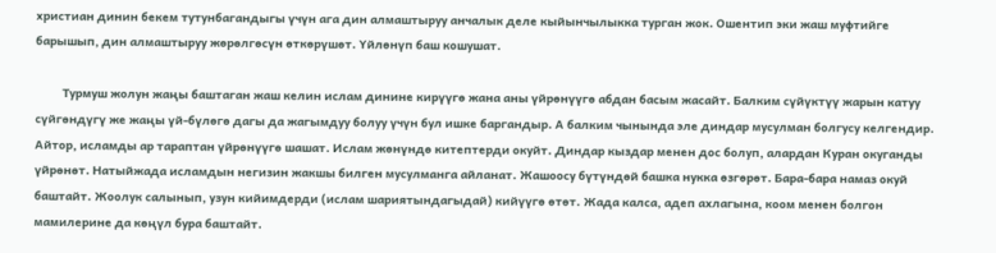христиан динин бекем тутунбагандыгы үчүн ага дин алмаштыруу анчалык деле кыйынчылыкка турган жок. Ошентип эки жаш муфтийге барышып, дин алмаштыруу жөрөлгөсүн өткөрүшөт. Үйлөнүп баш кошушат.

         Турмуш жолун жаңы баштаган жаш келин ислам динине кирүүгө жана аны үйрөнүүгө абдан басым жасайт. Балким сүйүктүү жарын катуу сүйгөндүгү же жаңы үй-бүлөгө дагы да жагымдуу болуу үчүн бул ишке баргандыр. А балким чынында эле диндар мусулман болгусу келгендир. Айтор, исламды ар тараптан үйрөнүүгө шашат. Ислам жөнүндө китептерди окуйт. Диндар кыздар менен дос болуп, алардан Куран окуганды үйрөнөт. Натыйжада исламдын негизин жакшы билген мусулманга айланат. Жашоосу бүтүндөй башка нукка өзгөрөт. Бара-бара намаз окуй баштайт. Жоолук салынып, узун кийимдерди (ислам шариятындагыдай) кийүүгө өтөт. Жада калса, адеп ахлагына, коом менен болгон мамилерине да көңүл бура баштайт.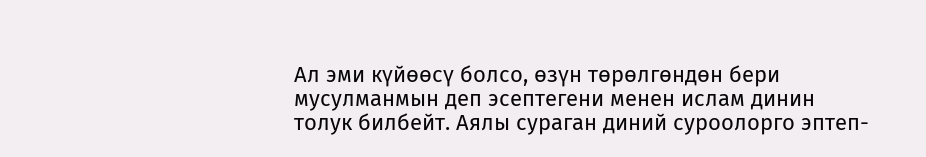Ал эми күйөөсү болсо, өзүн төрөлгөндөн бери мусулманмын деп эсептегени менен ислам динин толук билбейт. Аялы сураган диний суроолорго эптеп-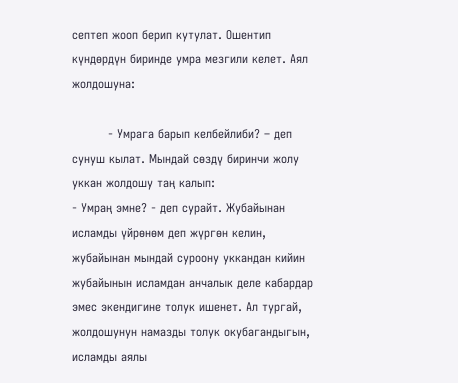септеп жооп берип кутулат. Ошентип күндөрдүн биринде умра мезгили келет. Аял жолдошуна:

         - Умрага барып келбейлиби? – деп сунуш кылат. Мындай сөздү биринчи жолу уккан жолдошу таң калып:
- Умраң эмне? - деп сурайт. Жубайынан исламды үйрөнөм деп жүргөн келин, жубайынан мындай суроону уккандан кийин жубайынын исламдан анчалык деле кабардар эмес экендигине толук ишенет. Ал тургай, жолдошунун намазды толук окубагандыгын, исламды аялы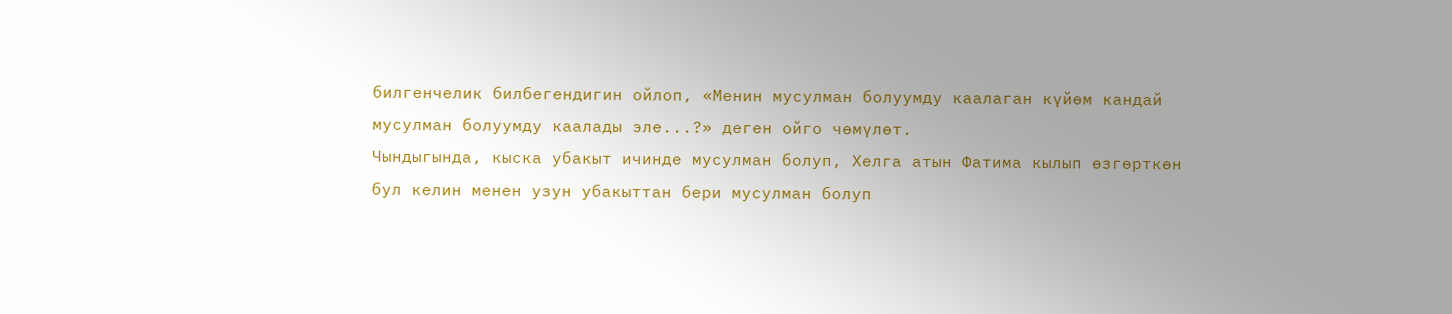билгенчелик билбегендигин ойлоп, «Менин мусулман болуумду каалаган күйөм кандай мусулман болуумду каалады эле...?» деген ойго чөмүлөт.
Чындыгында, кыска убакыт ичинде мусулман болуп, Хелга атын Фатима кылып өзгөрткөн бул келин менен узун убакыттан бери мусулман болуп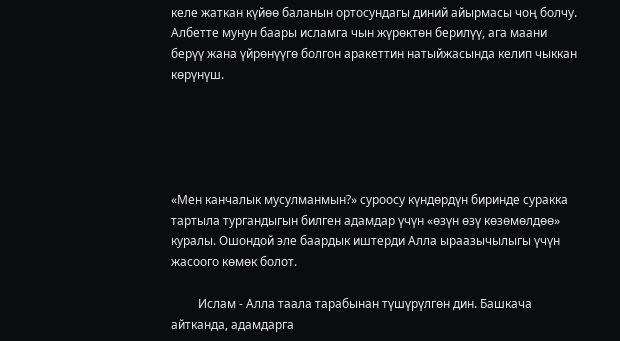келе жаткан күйөө баланын ортосундагы диний айырмасы чоң болчу.
Албетте мунун баары исламга чын жүрөктөн берилүү, ага маани берүү жана үйрөнүүгө болгон аракеттин натыйжасында келип чыккан көрүнүш.





«Мен канчалык мусулманмын?» суроосу күндөрдүн биринде суракка тартыла тургандыгын билген адамдар үчүн «өзүн өзү көзөмөлдөө» куралы. Ошондой эле баардык иштерди Алла ыраазычылыгы үчүн жасоого көмөк болот.

         Ислам - Алла таала тарабынан түшүрүлгөн дин. Башкача айтканда, адамдарга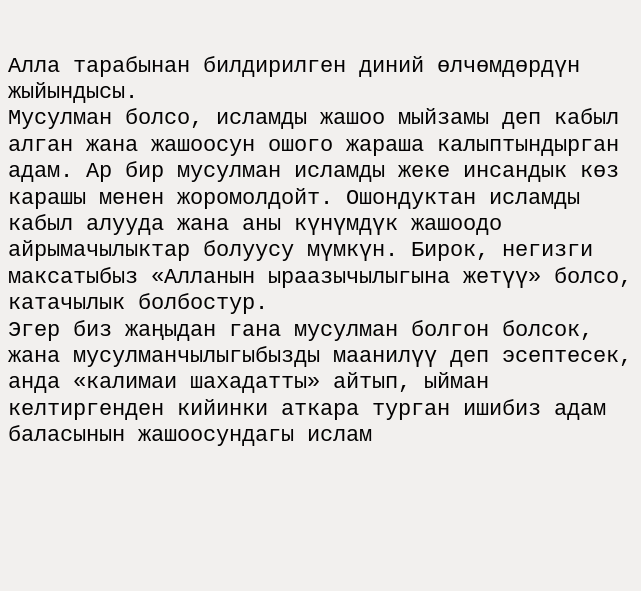Алла тарабынан билдирилген диний өлчөмдөрдүн жыйындысы.
Мусулман болсо, исламды жашоо мыйзамы деп кабыл алган жана жашоосун ошого жараша калыптындырган адам. Ар бир мусулман исламды жеке инсандык көз карашы менен жоромолдойт. Ошондуктан исламды кабыл алууда жана аны күнүмдүк жашоодо айрымачылыктар болуусу мүмкүн. Бирок, негизги максатыбыз «Алланын ыраазычылыгына жетүү» болсо, катачылык болбостур.
Эгер биз жаңыдан гана мусулман болгон болсок, жана мусулманчылыгыбызды маанилүү деп эсептесек, анда «калимаи шахадатты» айтып, ыйман келтиргенден кийинки аткара турган ишибиз адам баласынын жашоосундагы ислам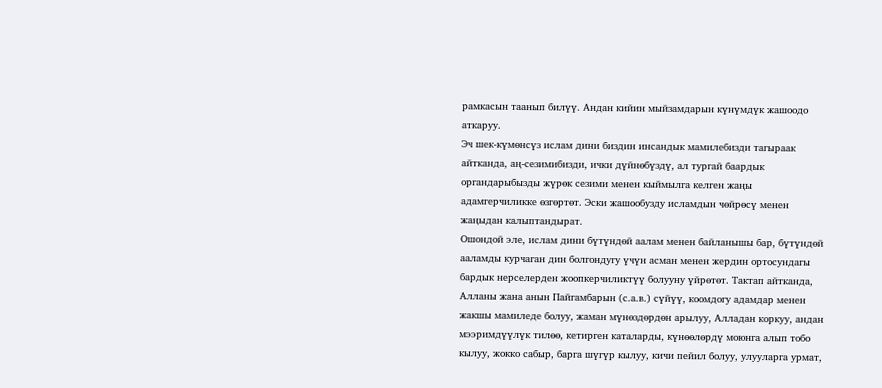рамкасын таанып билүү. Андан кийин мыйзамдарын күнүмдүк жашоодо аткаруу.
Эч шек-күмөнсүз ислам дини биздин инсандык мамилебизди тагыраак айтканда, аң-сезимибизди, ички дүйнөбүздү, ал тургай баардык органдарыбызды жүрөк сезими менен кыймылга келген жаңы адамгерчиликке өзгөртөт. Эски жашообузду исламдын чөйрөсү менен жаңыдан калыптандырат.
Ошондой эле, ислам дини бүтүндөй аалам менен байланышы бар, бүтүндөй ааламды курчаган дин болгондугу үчүн асман менен жердин ортосундагы бардык нерселерден жоопкерчиликтүү болууну үйрөтөт. Тактап айтканда, Алланы жана анын Пайгамбарын (с.а.в.) сүйүү, коомдогу адамдар менен жакшы мамиледе болуу, жаман мүнөздөрдөн арылуу, Алладан коркуу, андан мээримдүүлүк тилөө, кетирген каталарды, күнөөлөрдү моюнга алып тобо кылуу, жокко сабыр, барга шүгүр кылуу, кичи пейил болуу, улууларга урмат,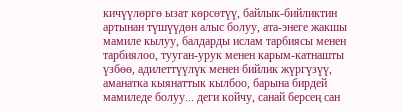кичүүлөргө ызат көрсөтүү, байлык-бийликтин артынан түшүүдөн алыс болуу, ата-энеге жакшы мамиле кылуу, балдарды ислам тарбиясы менен тарбиялоо, тууган-урук менен карым-катнашты үзбөө, адилеттүүлүк менен бийлик жүргүзүү, аманатка кыянаттык кылбоо, барына бирдей мамиледе болуу... деги койчу, санай берсең сан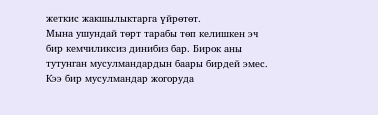жеткис жакшылыктарга үйрөтөт.
Мына ушундай төрт тарабы төп келишкен эч бир кемчиликсиз динибиз бар. Бирок аны тутунган мусулмандардын баары бирдей эмес. Кээ бир мусулмандар жогоруда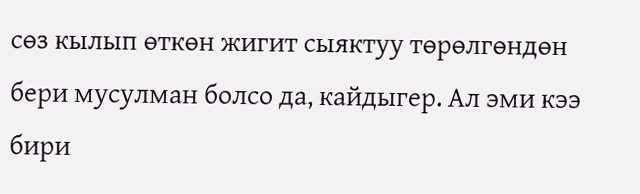сөз кылып өткөн жигит сыяктуу төрөлгөндөн бери мусулман болсо да, кайдыгер. Ал эми кээ бири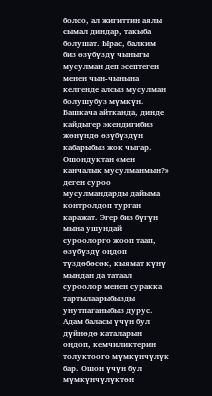болсо, ал жигиттин аялы сымал диндар, такыба болушат. Ырас, балким биз өзүбүздү чыныгы мусулман деп эсептеген менен чын-чынына келгенде алсыз мусулман болушубуз мүмкүн. Башкача айтканда, динде кайдыгер экендигибиз жөнүндө өзүбүздүн кабарыбыз жок чыгар. Ошондуктан «мен канчалык мусулманмын?» деген суроо мусулмандарды дайыма контролдоп турган каражат. Эгер биз бүгүн мына ушундай суроолорго жооп таап, өзүбүздү оңдоп түздөбөсөк, кыямат күнү мындан да татаал суроолор менен суракка тартылаарыбызды унутпаганыбыз дурус. Адам баласы үчүн бул дүйнөдө каталарын оңдоп, кемчиликтерин толуктоого мүмкүнчүлүк бар. Ошон үчүн бул мүмкүнчүлүктөн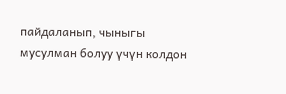пайдаланып, чыныгы мусулман болуу үчүн колдон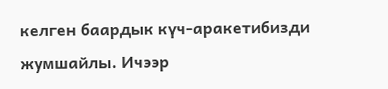келген баардык күч-аракетибизди жумшайлы. Ичээр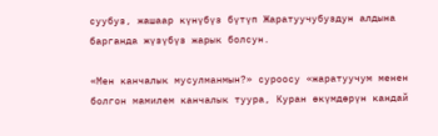суубуз, жашаар күнүбүз бүтүп Жаратуучубуздун алдына барганда жүзүбүз жарык болсун.

«Мен канчалык мусулманмын?» суроосу «жаратуучум менен болгон мамилем канчалык туура, Куран өкүмдөрүн кандай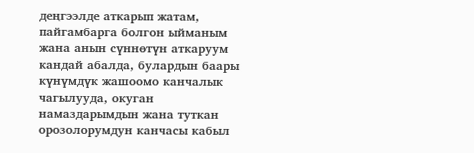деңгээлде аткарып жатам, пайгамбарга болгон ыйманым жана анын сүннөтүн аткаруум кандай абалда, булардын баары күнүмдүк жашоомо канчалык чагылууда, окуган намаздарымдын жана туткан орозолорумдун канчасы кабыл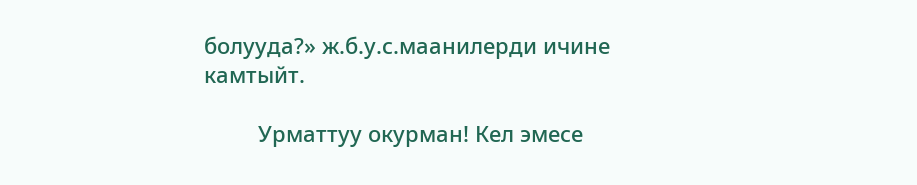болууда?» ж.б.у.с.маанилерди ичине камтыйт.

         Урматтуу окурман! Кел эмесе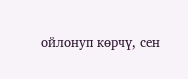ойлонуп көрчү, сен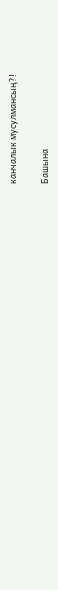канчалык мусулмансың?!

Башына